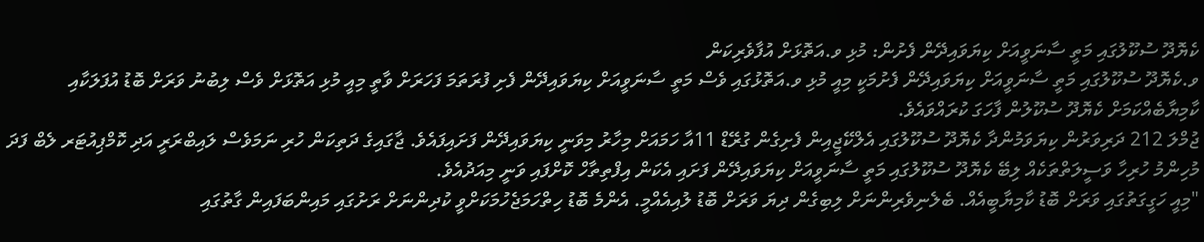ކެޔޮދޫ ސުކޫލުގައި މަތީ ސާނަވީއަށް ކިޔަވައިދޭން ފެށުން: މުޅި ވ.އަތޮޅަށް އުފާވެރިކަން
ވ.ކެޔޮދޫ ސުކޫލުގައި މަތީ ސާނަވީއަށް ކިޔަވައިދޭން ފެށުމަކީ މިއީ މުޅި ވ.އަތޮޅުގައި ވެސް މަތީ ސާނަވީއަށް ކިޔަވައިދޭން ފެށި ފުރަތަމަ ފަހަރަށް ވާތީ މިއީ މުޅި އަތޮޅަށް ވެސް ލިބުނު ވަރަށް ބޮޑު އުފަލަކާއި ކާމިޔާބެއްކަމަށް ކެޔޮދޫ ސުކޫލުން ފާހަގަ ކުރައްވައެވެ.
ޖުމްލަ 212 ދަރިވަރުން ކިޔަވަމުންދާ ކެޔޮދޫ ސުކޫލުގައި އެލްކޭޖީއިން ފެށިގެން ގުރޭޑް 11އާ ހަމައަށް މިހާރު މިވަނީ ކިޔަވައިދޭން ފަށައިފައެވެ. ޖާގައިގެ ދަތިކަން ހުރި ނަމަވެސް ލައިބްރަރީ އަދި ކޮމްޕިއުޓަރ ލެބް ފަދަ މުހިންމު ހުރިހާ ވަސީލަތްތަކެއް ލިބޭ ކެޔޮދޫ ސުކޫލުގައި މަތީ ސާނަވީއަށް ކިޔަވައިދޭން ފަށައި އެކަން އިފްތިތާހް ކޮށްފައި ވަނީ މިއަދުއެވެ.
"މިއީ ހަގީގަތުގައި ވަރަށް ބޮޑު ކާމިޔާބީއެއް. ބެލެނިވެރިންނަށް ލިބިގެން ދިޔަ ވަރަށް ބޮޑު ލުއިއެއްމީ. އެންމެ ބޮޑު ހިތްހަމަޖެހުމަކަށްވީ ކުދިންނަށް ރަށުގައި މައިންބަފައިން ގާތުގައި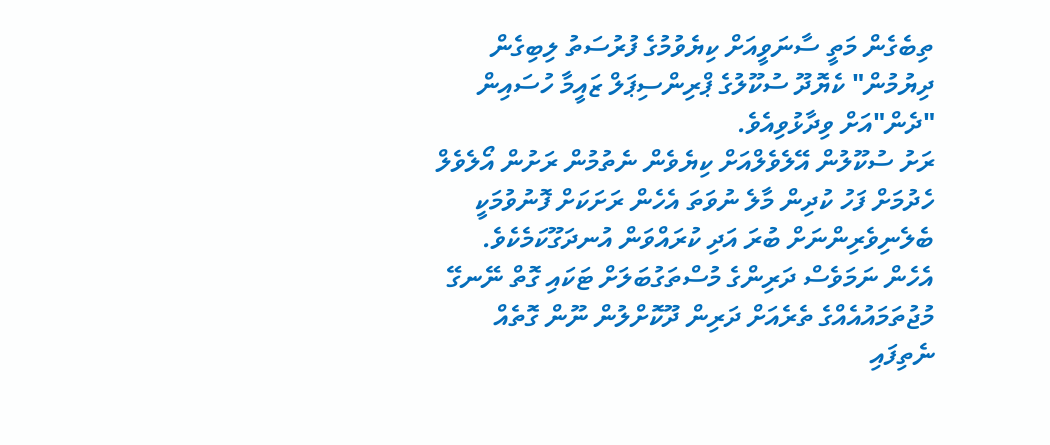ތިބެގެން މަތީ ސާނަވީއަށް ކިޔެވުމުގެ ފުރުސަތު ލިބިގެން ދިޔުމުން" ކެޔޮދޫ ސުކޫލުގެ ޕްރިންސިޕަލް ޒައީމާ ހުސައިން "ދެން"އަށް ވިދާޅުވިއެވެ.
ރަށު ސުކޫލުން އޭލެވެލްއަށް ކިޔެވެން ނެތުމުން ރަށުން އޯލެވެލް ހެދުމަށް ފަހު ކުދިން މާލެ ނުވަތަ އެހެން ރަށަކަށް ފޮނުވުމަކީ ބެލެނިވެރިންނަށް ބުރަ އަދި ކުރައްވަން އުނދަގޫކަމެކެވެ. އެހެން ނަމަވެސް ދަރިންގެ މުސްތަގުބަލަށް ޓަކައި ގޮތް ނޭނގޭ މުޖުތަމައުއެއްގެ ތެރެއަށް ދަރިން ދޫކޮށްލުން ނޫން ގޮތެއް ނެތިފައި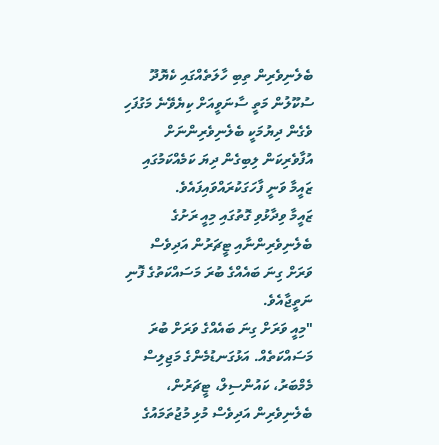ބެލެނިވެރިން ތިބި ހާލަތެއްގައި ކެޔޮދޫ ސުކޫލުން މަތީ ސާނަވީއަށް ކިޔެވޭނެ މަގުފަހި ވެގެން ދިޔުމަކީ ބެލެނިވެރިންނަށް އުފާވެރިކަން ލިބިގެން ދިޔަ ކަމެއްކަމުގައި ޒައީމާ ވަނީ ފާހަގަކުރައްވައިފައެވެ.
ޒައީމާ ވިދާޅުވި ގޮތުގައި މިއީ ރަށުގެ ބެލެނިވެރިންނާއި ޓީޗަރުން އަދިވެސް ވަރަށް ގިނަ ބައެއްގެ ބުރަ މަސައްކަތުގެ ފޮނި ނަތީޖާއެވެ.
"މިއީ ވަރަށް ގިނަ ބައެއްގެ ވަރަށް ބުރަ މަސައްކަތެއް. އަޅުގަނޑުމެންގެ މަޖިލިސް މެމްބަރު، ކައުންސިލް، ޓީޗަރުން، ބެލެނިވެރިން އަދިވެސް މުޅި މުޖުތަމައުގެ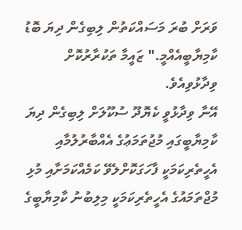ވަރަށް ބުރަ މަސައްކަތުން ލިބިގެން ދިޔަ ބޮޑު ކާމިޔާބީއެއްމީ." ޒައީމާ ތަކުރާރުކޮށް ވިދާޅުވިއެވެ.
އޭނާ ވިދާޅުވީ ކެޔޮދޫ ސުކޫލަށް ލިބިގެން ދިޔަ ކާމިޔާބީގައި މުޖުތަމަޢުގެ އެއްބާރުލުމާއި އެހީތެރިކަމަކީ ފާހަގަކޮށްލެވޭ ކަމެއްކަމަށާއި މުޅި މުޖްތަމައުގެ އެހީތެރިކަމަކީ މިލިބުނު ކާމިޔާބީގެ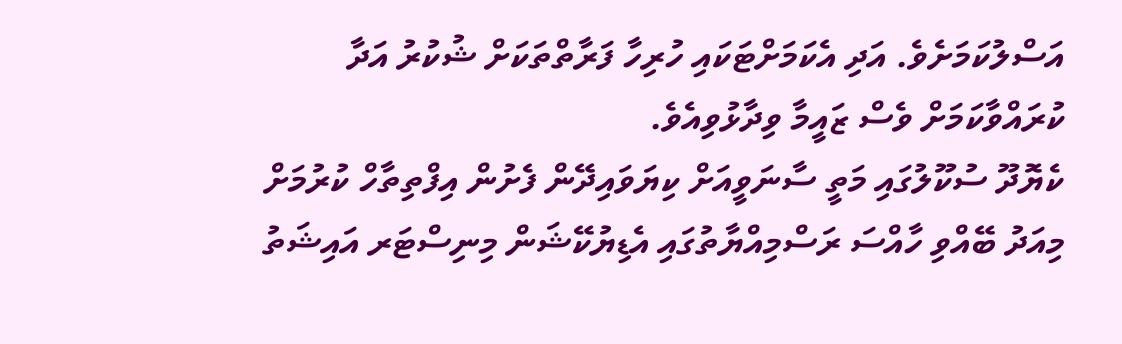އަސްލުކަމަށެވެ. އަދި އެކަމަށްޓަކައި ހުރިހާ ފަރާތްތަކަށް ޝުކުރު އަދާ ކުރައްވާކަމަށް ވެސް ޒައީމާ ވިދާޅުވިއެވެ.
ކެޔޮދޫ ސުކޫލުގައި މަތީ ސާނަވީއަށް ކިޔަވައިދޭން ފެށުން އިފްތިތާހް ކުރުމަށް މިއަދު ބޭއްވި ހާއްސަ ރަސްމިއްޔާތުގައި އެޑިޔުކޭޝަން މިނިސްޓަރ އައިޝަތު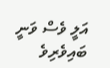އަލީ ވެސް ވަނީ ބައިވެރިވެ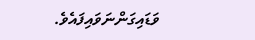ވަޑައިގަންނަވައިފައެވެ.